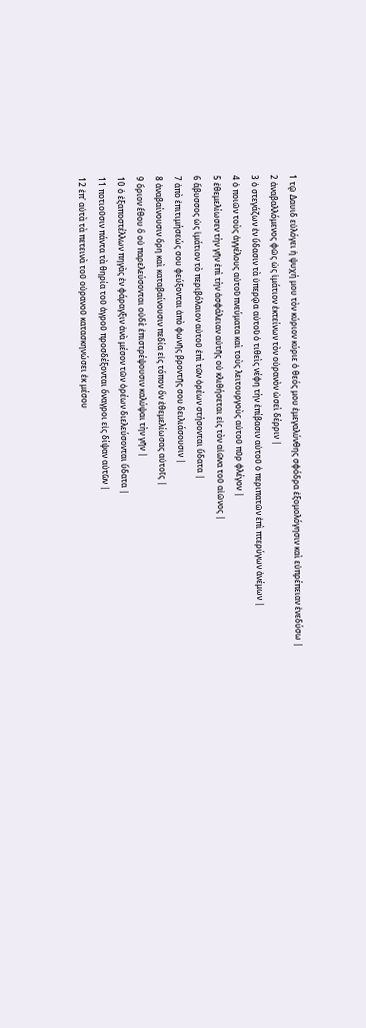1 τω̨̃ Δαυιδ εὐλόγει ἡ ψυχή μου τὸν κύριον κύριε ὁ θεός μου ἐμεγαλύνθης σφόδρα ἐξομολόγησιν καὶ εὐπρέπειαν ἐνεδύσω |
2 ἀναβαλλόμενος φω̃ς ὡς ἱμάτιον ἐκτείνων τὸν οὐρανὸν ὡσεὶ δέρριν |
3 ὁ στεγάζων ἐν ὕδασιν τὰ ὑπερω̨̃α αὐτου̃ ὁ τιθεὶς νέφη τὴν ἐπίβασιν αὐτου̃ ὁ περιπατω̃ν ἐπὶ πτερύγων ἀνέμων |
4 ὁ ποιω̃ν τοὺς ἀγγέλους αὐτου̃ πνεύματα καὶ τοὺς λειτουργοὺς αὐτου̃ πυ̃ρ φλέγον |
5 ἐθεμελίωσεν τὴν γη̃ν ἐπὶ τὴν ἀσφάλειαν αὐτη̃ς οὐ κλιθήσεται εἰς τὸν αἰω̃να του̃ αἰω̃νος |
6 ἄβυσσος ὡς ἱμάτιον τὸ περιβόλαιον αὐτου̃ ἐπὶ τω̃ν ὀρέων στήσονται ὕδατα |
7 ἀπὸ ἐπιτιμήσεώς σου φεύξονται ἀπὸ φωνη̃ς βροντη̃ς σου δειλιάσουσιν |
8 ἀναβαίνουσιν ὄρη καὶ καταβαίνουσιν πεδία εἰς τόπον ὃν ἐθεμελίωσας αὐτοι̃ς |
9 ὅριον ἔθου ὃ οὐ παρελεύσονται οὐδὲ ἐπιστρέψουσιν καλύψαι τὴν γη̃ν |
10 ὁ ἐξαποστέλλων πηγὰς ἐν φάραγξιν ἀνὰ μέσον τω̃ν ὀρέων διελεύσονται ὕδατα |
11 ποτιου̃σιν πάντα τὰ θηρία του̃ ἀγρου̃ προσδέξονται ὄναγροι εἰς δίψαν αὐτω̃ν |
12 ἐπ' αὐτὰ τὰ πετεινὰ του̃ οὐρανου̃ κατασκηνώσει ἐκ μέσου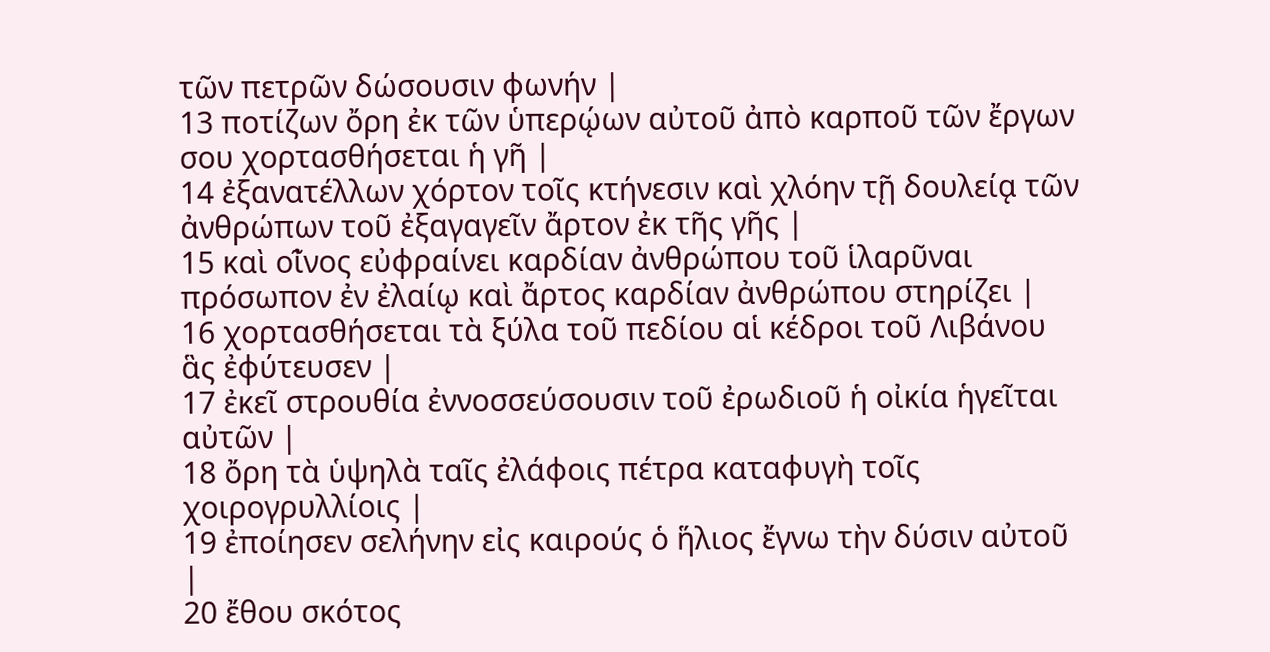τω̃ν πετρω̃ν δώσουσιν φωνήν |
13 ποτίζων ὄρη ἐκ τω̃ν ὑπερώ̨ων αὐτου̃ ἀπὸ καρπου̃ τω̃ν ἔργων σου χορτασθήσεται ἡ γη̃ |
14 ἐξανατέλλων χόρτον τοι̃ς κτήνεσιν καὶ χλόην τη̨̃ δουλεία̨ τω̃ν ἀνθρώπων του̃ ἐξαγαγει̃ν ἄρτον ἐκ τη̃ς γη̃ς |
15 καὶ οἰ̃νος εὐφραίνει καρδίαν ἀνθρώπου του̃ ἱλαρυ̃ναι πρόσωπον ἐν ἐλαίω̨ καὶ ἄρτος καρδίαν ἀνθρώπου στηρίζει |
16 χορτασθήσεται τὰ ξύλα του̃ πεδίου αἱ κέδροι του̃ Λιβάνου ἃς ἐφύτευσεν |
17 ἐκει̃ στρουθία ἐννοσσεύσουσιν του̃ ἐρωδιου̃ ἡ οἰκία ἡγει̃ται αὐτω̃ν |
18 ὄρη τὰ ὑψηλὰ ται̃ς ἐλάφοις πέτρα καταφυγὴ τοι̃ς χοιρογρυλλίοις |
19 ἐποίησεν σελήνην εἰς καιρούς ὁ ἥλιος ἔγνω τὴν δύσιν αὐτου̃ |
20 ἔθου σκότος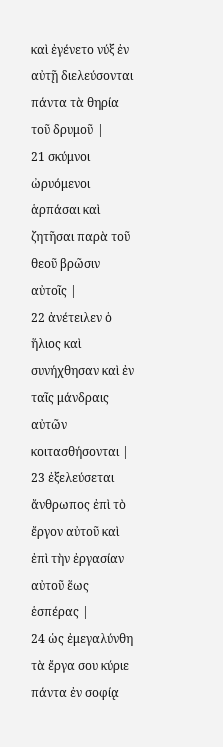καὶ ἐγένετο νύξ ἐν αὐτη̨̃ διελεύσονται πάντα τὰ θηρία του̃ δρυμου̃ |
21 σκύμνοι ὠρυόμενοι ἁρπάσαι καὶ ζητη̃σαι παρὰ του̃ θεου̃ βρω̃σιν αὐτοι̃ς |
22 ἀνέτειλεν ὁ ἥλιος καὶ συνήχθησαν καὶ ἐν ται̃ς μάνδραις αὐτω̃ν κοιτασθήσονται |
23 ἐξελεύσεται ἄνθρωπος ἐπὶ τὸ ἔργον αὐτου̃ καὶ ἐπὶ τὴν ἐργασίαν αὐτου̃ ἕως ἑσπέρας |
24 ὡς ἐμεγαλύνθη τὰ ἔργα σου κύριε πάντα ἐν σοφία̨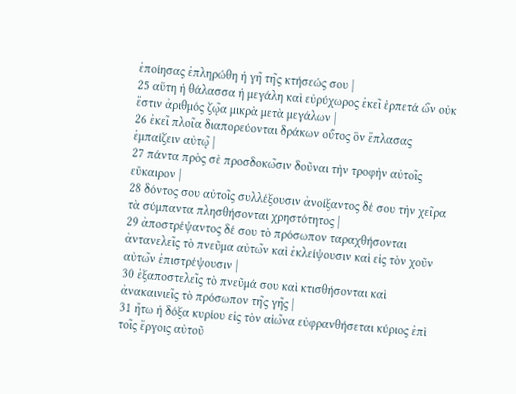ἐποίησας ἐπληρώθη ἡ γη̃ τη̃ς κτήσεώς σου |
25 αὕτη ἡ θάλασσα ἡ μεγάλη καὶ εὐρύχωρος ἐκει̃ ἑρπετά ὡ̃ν οὐκ ἔστιν ἀριθμός ζω̨̃α μικρὰ μετὰ μεγάλων |
26 ἐκει̃ πλοι̃α διαπορεύονται δράκων οὑ̃τος ὃν ἔπλασας ἐμπαίζειν αὐτω̨̃ |
27 πάντα πρὸς σὲ προσδοκω̃σιν δου̃ναι τὴν τροφὴν αὐτοι̃ς εὔκαιρον |
28 δόντος σου αὐτοι̃ς συλλέξουσιν ἀνοίξαντος δέ σου τὴν χει̃ρα τὰ σύμπαντα πλησθήσονται χρηστότητος |
29 ἀποστρέψαντος δέ σου τὸ πρόσωπον ταραχθήσονται ἀντανελει̃ς τὸ πνευ̃μα αὐτω̃ν καὶ ἐκλείψουσιν καὶ εἰς τὸν χου̃ν αὐτω̃ν ἐπιστρέψουσιν |
30 ἐξαποστελει̃ς τὸ πνευ̃μά σου καὶ κτισθήσονται καὶ ἀνακαινιει̃ς τὸ πρόσωπον τη̃ς γη̃ς |
31 ἤτω ἡ δόξα κυρίου εἰς τὸν αἰω̃να εὐφρανθήσεται κύριος ἐπὶ τοι̃ς ἔργοις αὐτου̃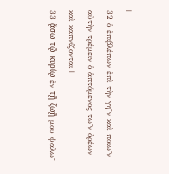|
32 ὁ ἐπιβλέπων ἐπὶ τὴν γη̃ν καὶ ποιω̃ν αὐτὴν τρέμειν ὁ ἁπτόμενος τω̃ν ὀρέων καὶ καπνίζονται |
33 ἄ̨σω τω̨̃ κυρίω̨ ἐν τη̨̃ ζωη̨̃ μου ψαλω̃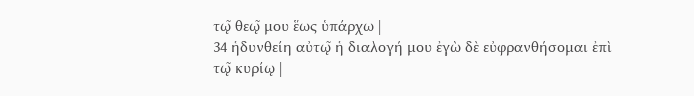τω̨̃ θεω̨̃ μου ἕως ὑπάρχω |
34 ἡδυνθείη αὐτω̨̃ ἡ διαλογή μου ἐγὼ δὲ εὐφρανθήσομαι ἐπὶ τω̨̃ κυρίω̨ |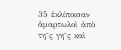35 ἐκλίποισαν ἁμαρτωλοὶ ἀπὸ τη̃ς γη̃ς καὶ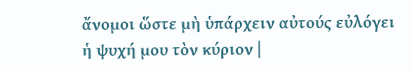ἄνομοι ὥστε μὴ ὑπάρχειν αὐτούς εὐλόγει ἡ ψυχή μου τὸν κύριον |